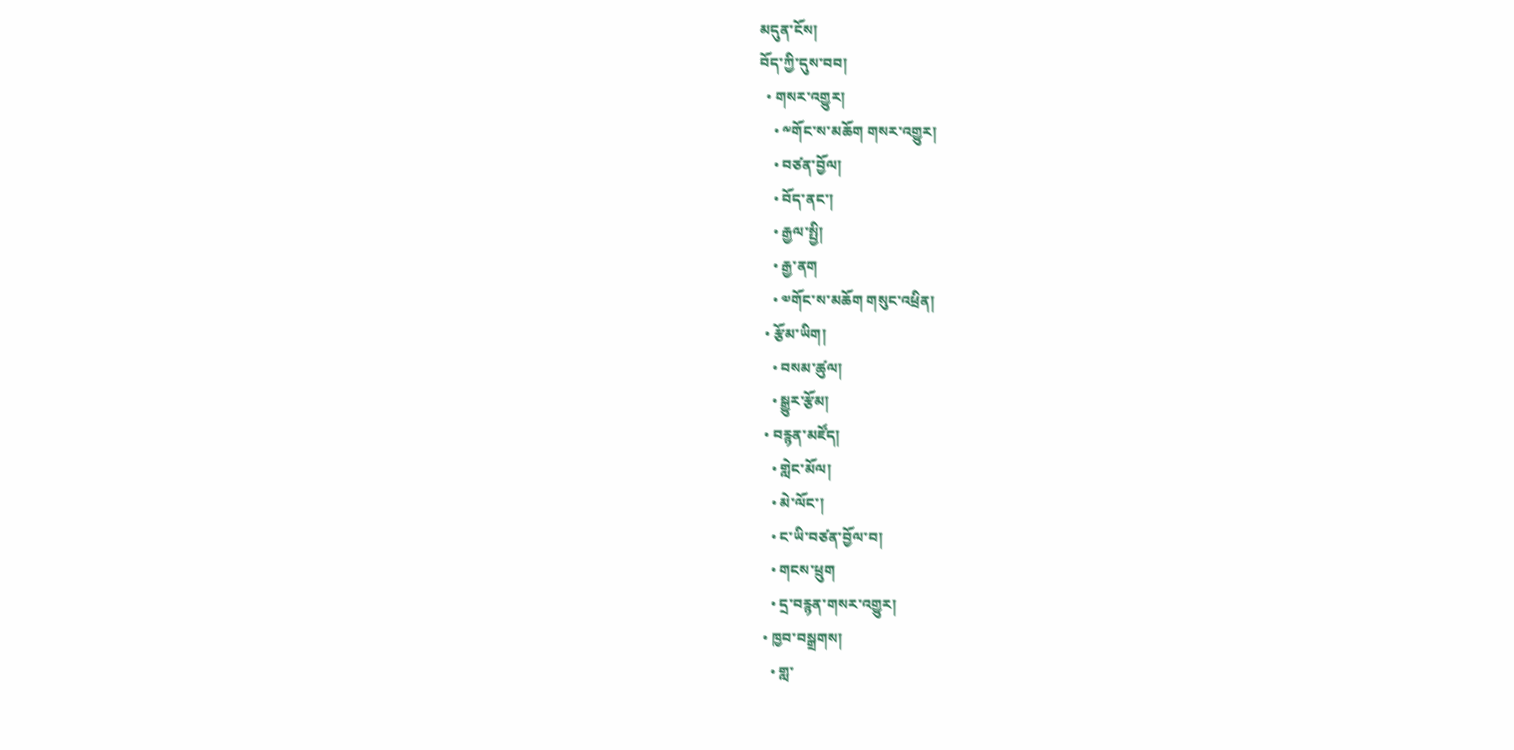མདུན་ངོས།
བོད་ཀྱི་དུས་བབ།
  • གསར་འགྱུར།
    • ༸གོང་ས་མཆོག གསར་འགྱུར།
    • བཙན་བྱོལ།
    • བོད་ནང་།
    • རྒྱལ་སྤྱི།
    • རྒྱ་ནག
    • ༧གོང་ས་མཆོག གསུང་འཕྲིན།
  • རྩོམ་ཡིག།
    • བསམ་ཚུལ།
    • སྒྱུར་རྩོམ།
  • བརྙན་མཛོད།
    • གླེང་མོལ།
    • མེ་ལོང་།
    • ང་ཡི་བཙན་བྱོལ་བ།
    • གངས་ཕྲུག
    • དྲ་བརྙན་གསར་འགྱུར།
  • ཁྱབ་བསྒྲགས།
    • གླ་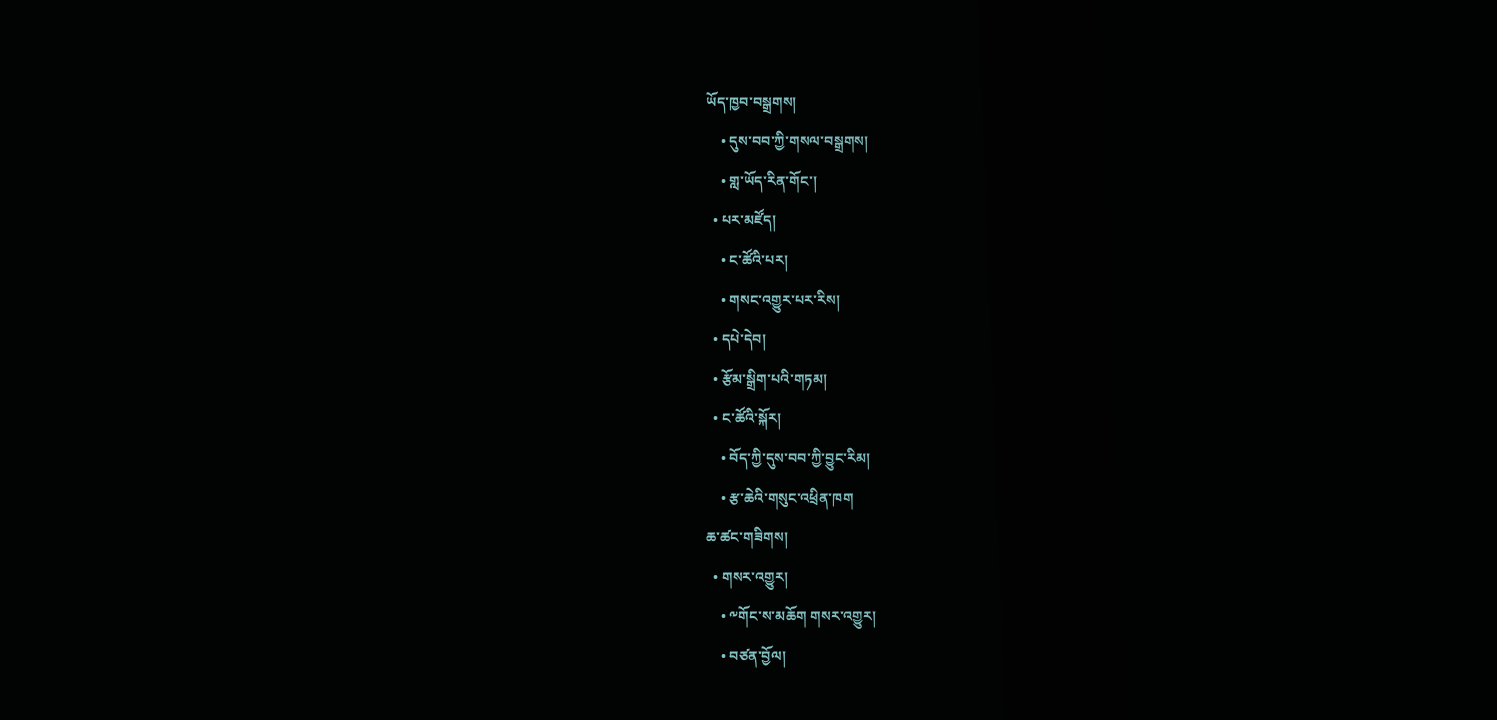ཡོད་ཁྱབ་བསྒྲགས།
    • དུས་བབ་ཀྱི་གསལ་བསྒྲགས།
    • གླ་ཡོད་རིན་གོང་།
  • པར་མཛོད།
    • ང་ཚོའི་པར།
    • གསང་འགྱུར་པར་རིས།
  • དཔེ་དེབ།
  • རྩོམ་སྒྲིག་པའི་གཏམ།
  • ང་ཚོའི་སྐོར།
    • བོད་ཀྱི་དུས་བབ་ཀྱི་བྱུང་རིམ།
    • རྩ་ཆེའི་གསུང་འཕྲིན་ཁག
ཆ་ཚང་གཟིགས།
  • གསར་འགྱུར།
    • ༸གོང་ས་མཆོག གསར་འགྱུར།
    • བཙན་བྱོལ།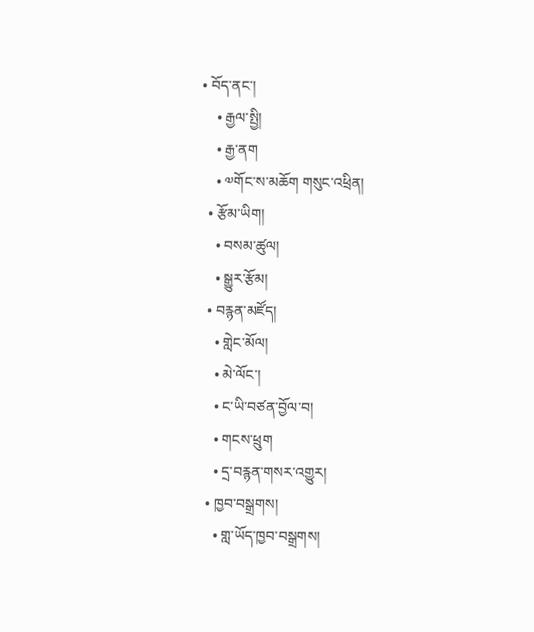• བོད་ནང་།
    • རྒྱལ་སྤྱི།
    • རྒྱ་ནག
    • ༧གོང་ས་མཆོག གསུང་འཕྲིན།
  • རྩོམ་ཡིག།
    • བསམ་ཚུལ།
    • སྒྱུར་རྩོམ།
  • བརྙན་མཛོད།
    • གླེང་མོལ།
    • མེ་ལོང་།
    • ང་ཡི་བཙན་བྱོལ་བ།
    • གངས་ཕྲུག
    • དྲ་བརྙན་གསར་འགྱུར།
  • ཁྱབ་བསྒྲགས།
    • གླ་ཡོད་ཁྱབ་བསྒྲགས།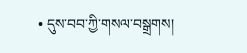• དུས་བབ་ཀྱི་གསལ་བསྒྲགས།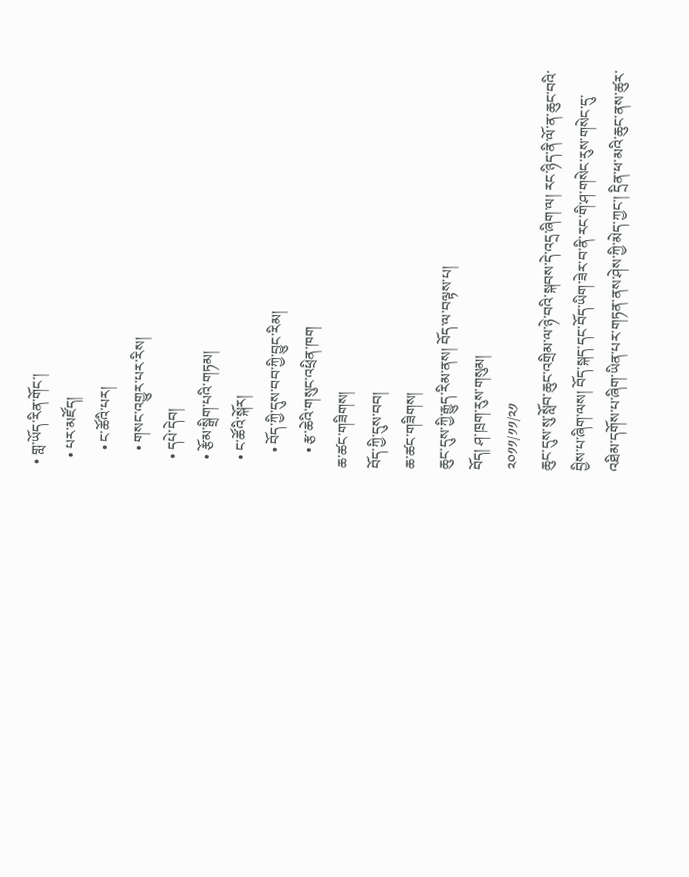• གླ་ཡོད་རིན་གོང་།
  • པར་མཛོད།
    • ང་ཚོའི་པར།
    • གསང་འགྱུར་པར་རིས།
  • དཔེ་དེབ།
  • རྩོམ་སྒྲིག་པའི་གཏམ།
  • ང་ཚོའི་སྐོར།
    • བོད་ཀྱི་དུས་བབ་ཀྱི་བྱུང་རིམ།
    • རྩ་ཆེའི་གསུང་འཕྲིན་ཁག
ཆ་ཚང་གཟིགས།
བོད་ཀྱི་དུས་བབ།
ཆ་ཚང་གཟིགས།
ཆུང་དུས་ཀྱི་རྒྱུད་རིམ་ནས། བོད་ལ་བལྟས་པ།
བོད། ཤ་ཁྲག་རུས་གསུམ།
༢༠༡༡/༡༡/༢༡
ཆུང་དུས་སུ་སློབ་ཆུང་འགྲིམ་ལ་ཉེ་བའི་སྐབས་དེ་འདྲ་ཞིག་ལ། རང་ཉིད་ནི་ལོ་ན་ཆུང་བའི་བྱིས་པ་ཞིག་ལས། བོད་སྐད་དང་བོད་ཡིག་ཟེར་བ་ནི་རང་གི་ཤ་གསེང་རུས་གསེང་དུ་འཐིམ་དགོས་པ་ཞིག་ཡིན་པར་གཏན་ནས་ཤེས་ཀྱི་མེད་ཀྱང་། དྲིན་ཕ་མའི་ཆུང་ནས་ཚུར་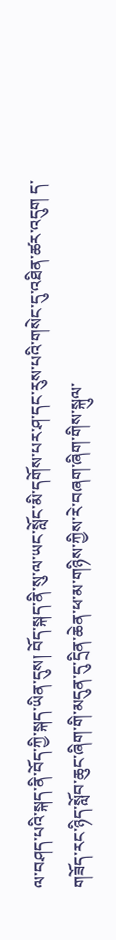ལ་བཤད་པའི་སྐད་ནི་བོད་ཀྱི་སྐད་ཡིན་དུས། བོད་སྐད་ནི་སུ་ལ་ཡང་སློང་མི་དགོས་པར་ཤ་དང་རུས་པའི་གསེང་དུ་འཐིན་ཚར་འདུག ད་གཟོད་རང་ཉིད་སློབ་ཆུང་ཞིག་གི་མདུན་དུ་དྲིན་ཆེན་ཕ་མ་གཉིས་ཀྱིས་རེ་བཞག་ཞིག་གིས་སྐུལ་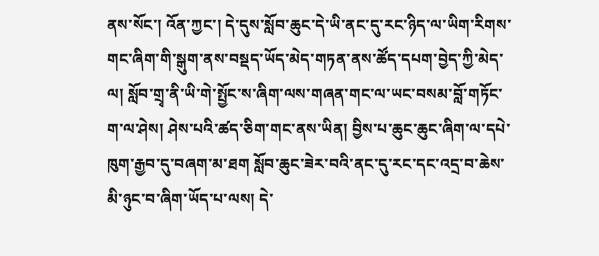ནས་སོང་། འོན་ཀྱང་། དེ་དུས་སློབ་ཆུང་དེ་ཡི་ནང་དུ་རང་ཉིད་ལ་ཡིག་རིགས་གང་ཞིག་གི་སྒུག་ནས་བསྡད་ཡོད་མེད་གཏན་ནས་ཚོད་དཔག་བྱེད་ཀྱི་མེད་ལ། སློབ་གྲྭ་ནི་ཡི་གེ་སྤྱོང་ས་ཞིག་ལས་གཞན་གང་ལ་ཡང་བསམ་བློ་གཏོང་ག་ལ་ཤེས། ཤེས་པའི་ཚད་ཅིག་གང་ནས་ཡིན། བྱིས་པ་ཆུང་ཆུང་ཞིག་ལ་དཔེ་ཁུག་རྒྱབ་དུ་བཞག་མ་ཐག སློབ་ཆུང་ཟེར་བའི་ནང་དུ་རང་དང་འདྲ་བ་ཆེས་མི་ཉུང་བ་ཞིག་ཡོད་པ་ལས། དེ་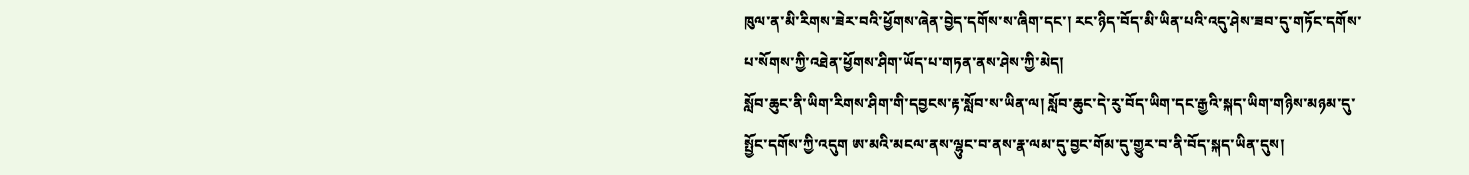ཁུལ་ན་མི་རིགས་ཟེར་བའི་ཕྱོགས་ཞེན་བྱེད་དགོས་ས་ཞིག་དང་། རང་ཉིད་བོད་མི་ཡིན་པའི་འདུ་ཤེས་ཟབ་དུ་གཏོང་དགོས་པ་སོགས་ཀྱི་འཐེན་ཕྱོགས་ཤིག་ཡོད་པ་གཏན་ནས་ཤེས་ཀྱི་མེད།
སློབ་ཆུང་ནི་ཡིག་རིགས་ཤིག་གི་དབྱངས་རྟ་སློབ་ས་ཡིན་ལ། སློབ་ཆུང་དེ་རུ་བོད་ཡིག་དང་རྒྱའི་སྐད་ཡིག་གཉིས་མཉམ་དུ་སྤྱོང་དགོས་ཀྱི་འདུག ཨ་མའི་མངལ་ནས་ལྷུང་བ་ནས་རྣ་ལམ་དུ་བྱང་གོམ་དུ་གྱུར་བ་ནི་བོད་སྐད་ཡིན་དུས།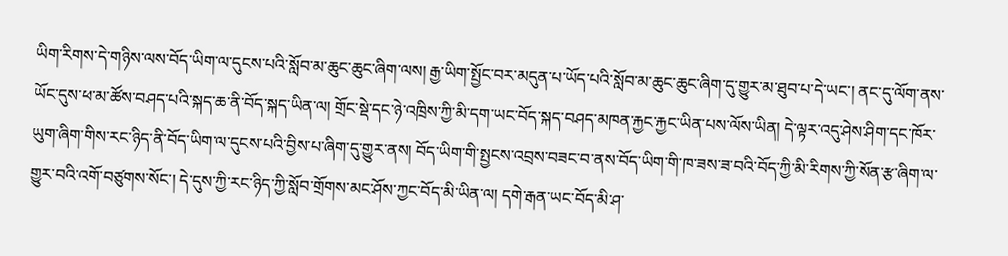ཡིག་རིགས་དེ་གཉིས་ལས་བོད་ཡིག་ལ་དུངས་པའི་སློབ་མ་ཆུང་ཆུང་ཞིག་ལས། རྒྱ་ཡིག་སྤྱོང་བར་མདུན་པ་ཡོད་པའི་སློབ་མ་ཆུང་ཆུང་ཞིག་དུ་གྱུར་མ་ཐུབ་པ་དེ་ཡང་། ནང་དུ་ལོག་ནས་ཡོང་དུས་ཕ་མ་ཚོས་བཤད་པའི་སྐད་ཆ་ནི་བོད་སྐད་ཡིན་ལ། གྲོང་སྡེ་དང་ཉེ་འཁྲིས་ཀྱི་མི་དག་ཡང་བོད་སྐད་བཤད་མཁན་རྐྱང་རྐྱང་ཡིན་པས་ལོས་ཡིན། དེ་ལྟར་འདུ་ཤེས་ཤིག་དང་ཁོར་ཡུག་ཞིག་གིས་རང་ཉིད་ནི་བོད་ཡིག་ལ་དུངས་པའི་བྱིས་པ་ཞིག་དུ་གྱུར་ནས། བོད་ཡིག་གི་སྤྱངས་འབྲས་བཟང་བ་ནས་བོད་ཡིག་གི་ཁ་ཟས་ཟ་བའི་བོད་ཀྱི་མི་རིགས་ཀྱི་སོན་རྩ་ཞིག་ལ་གྱུར་བའི་འགོ་བཙུགས་སོང་། དེ་དུས་ཀྱི་རང་ཉིད་ཀྱི་སློབ་གྲོགས་མང་ཤོས་ཀྱང་བོད་མི་ཡིན་ལ། དགེ་རྒན་ཡང་བོད་མི་ཤ་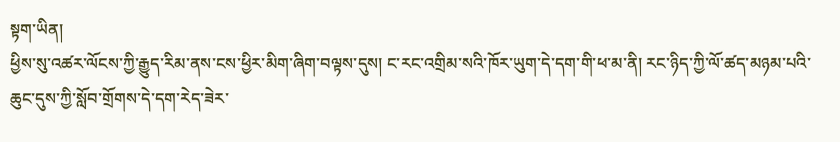སྟག་ཡིན།
ཕྱིས་སུ་འཚར་ལོངས་ཀྱི་རྒྱུད་རིམ་ནས་ངས་ཕྱིར་མིག་ཞིག་བལྟས་དུས། ང་རང་འགྲིམ་སའི་ཁོར་ཡུག་དེ་དག་གི་ཕ་མ་ནི། རང་ཉིད་ཀྱི་ལོ་ཚད་མཉམ་པའི་ཆུང་དུས་ཀྱི་སློབ་གྲོགས་དེ་དག་རེད་ཟེར་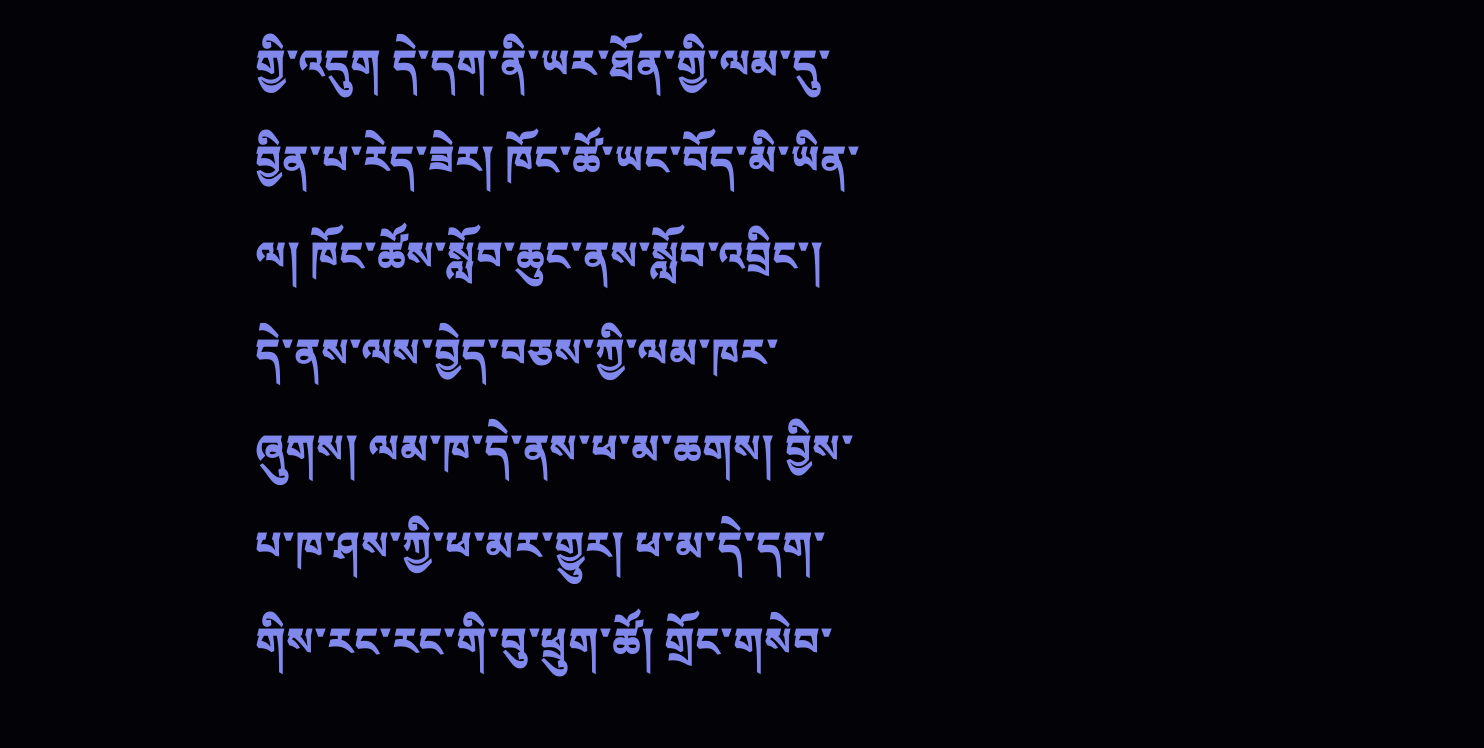གྱི་འདུག དེ་དག་ནི་ཡར་ཐོན་གྱི་ལམ་དུ་བྱིན་པ་རེད་ཟེར། ཁོང་ཚོ་ཡང་བོད་མི་ཡིན་ལ། ཁོང་ཚོས་སློབ་ཆུང་ནས་སློབ་འབྲིང་། དེ་ནས་ལས་བྱེད་བཅས་ཀྱི་ལམ་ཁར་ཞུགས། ལམ་ཁ་དེ་ནས་ཕ་མ་ཆགས། བྱིས་པ་ཁ་ཤས་ཀྱི་ཕ་མར་གྱུར། ཕ་མ་དེ་དག་གིས་རང་རང་གི་བུ་ཕྲུག་ཚོ། གྲོང་གསེབ་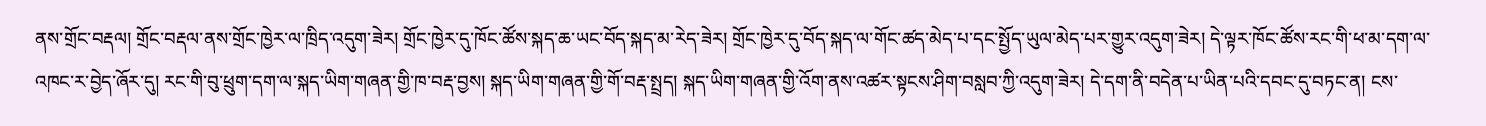ནས་གྲོང་བརྡལ། གྲོང་བརྡལ་ནས་གྲོང་ཁྱེར་ལ་ཁྲིད་འདུག་ཟེར། གྲོང་ཁྱེར་དུ་ཁོང་ཚོས་སྐད་ཆ་ཡང་བོད་སྐད་མ་རེད་ཟེར། གྲོང་ཁྱེར་དུ་བོད་སྐད་ལ་གོང་ཚད་མེད་པ་དང་སྤྱོད་ཡུལ་མེད་པར་གྱུར་འདུག་ཟེར། དེ་ལྟར་ཁོང་ཚོས་རང་གི་ཕ་མ་དག་ལ་འཁང་ར་བྱེད་ཞོར་དུ། རང་གི་བུ་ཕྲུག་དག་ལ་སྐད་ཡིག་གཞན་གྱི་ཁ་བརྡ་བྱས། སྐད་ཡིག་གཞན་གྱི་གོ་བརྡ་སྤྲད། སྐད་ཡིག་གཞན་གྱི་འོག་ནས་འཚར་སྟངས་ཤིག་བསླབ་ཀྱི་འདུག་ཟེར། དེ་དག་ནི་བདེན་པ་ཡིན་པའི་དབང་དུ་བཏང་ན། ངས་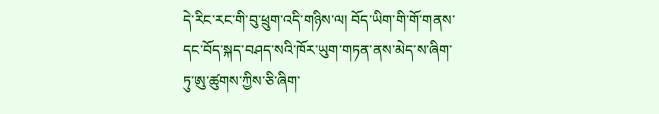དེ་རིང་རང་གི་བུ་ཕྲུག་འདི་གཉིས་ལ། བོད་ཡིག་གི་གོ་གནས་དང་བོད་སྐད་བཤད་སའི་ཁོར་ཡུག་གཏན་ནས་མེད་ས་ཞིག་ཏུ་ཨུ་ཚུགས་ཀྱིས་ཅི་ཞིག་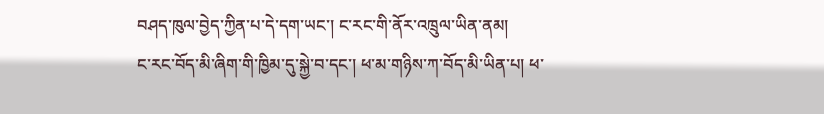བཤད་ཁུལ་བྱེད་ཀྱིན་པ་དེ་དག་ཡང་། ང་རང་གི་ནོར་འཁྲུལ་ཡིན་ནམ།
ང་རང་བོད་མི་ཞིག་གི་ཁྱིམ་དུ་སྐྱེ་བ་དང་། ཕ་མ་གཉིས་ཀ་བོད་མི་ཡིན་པ། ཕ་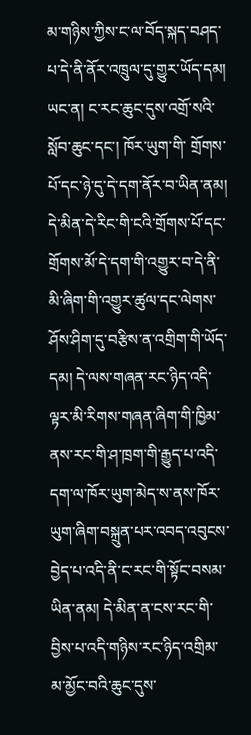མ་གཉིས་ཀྱིས་ང་ལ་བོད་སྐད་བཤད་པ་དེ་ནི་ནོར་འཁྲུལ་དུ་གྱུར་ཡོད་དམ། ཡང་ན། ང་རང་ཆུང་དུས་འགྲོ་སའི་སློབ་ཆུང་དང་། ཁོར་ཡུག་གི་ གྲོགས་པོ་དང་ཉེ་དུ་དེ་དག་ནོར་བ་ཡིན་ནམ། དེ་མིན་དེ་རིང་གི་ངའི་གྲོགས་པོ་དང་གྲོགས་མོ་དེ་དག་གི་འགྱུར་བ་དེ་ནི་མི་ཞིག་གི་འགྱུར་ཚུལ་དང་ལེགས་ཤོས་ཤིག་དུ་བརྩིས་ན་འགྲིག་གི་ཡོད་དམ། དེ་ལས་གཞན་རང་ཉིད་འདི་ལྟར་མི་རིགས་གཞན་ཞིག་གི་ཁྱིམ་ནས་རང་གི་ཤ་ཁྲག་གི་རྒྱུད་པ་འདི་དག་ལ་ཁོར་ཡུག་མེད་ས་ནས་ཁོར་ཡུག་ཞིག་བསྐྲུན་པར་འབད་འབུངས་བྱེད་པ་འདི་ནི་ང་རང་གི་སྟོང་བསམ་ཡིན་ནམ། དེ་མིན་ན་ངས་རང་གི་བྱིས་པ་འདི་གཉིས་རང་ཉིད་འགྲིམ་མ་མྱོང་བའི་ཆུང་དུས་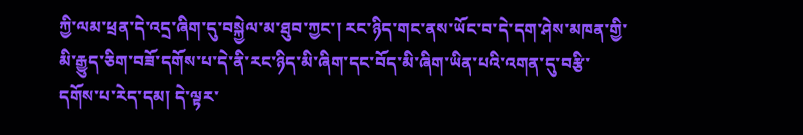ཀྱི་ལམ་ཕྲན་དེ་འདྲ་ཞིག་དུ་བསྐྱེལ་མ་ཐུབ་ཀྱང་། རང་ཉིད་གང་ནས་ཡོང་བ་དེ་དག་ཤེས་མཁན་གྱི་མི་རྒྱུད་ཅིག་བཟོ་དགོས་པ་དེ་ནི་རང་ཉིད་མི་ཞིག་དང་བོད་མི་ཞིག་ཡིན་པའི་འགན་དུ་བརྩི་དགོས་པ་རེད་དམ། དེ་ལྟར་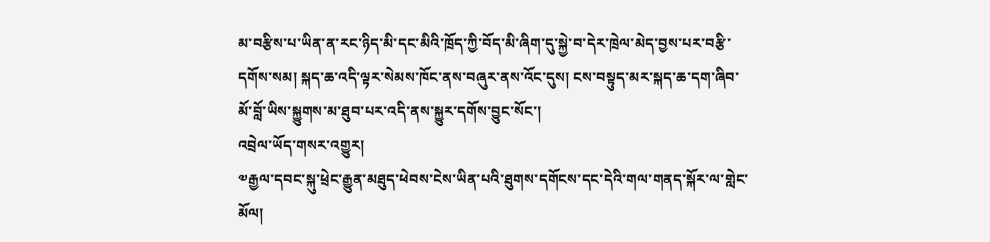མ་བརྩིས་པ་ཡིན་ན་རང་ཉིད་མི་དང་མིའི་ཁྲོད་ཀྱི་བོད་མི་ཞིག་དུ་སྐྱེ་བ་དེར་ཁྲེལ་མེད་བྱས་པར་བརྩི་དགོས་སམ། སྐད་ཆ་འདི་ལྟར་སེམས་ཁོང་ནས་བཞུར་ནས་འོང་དུས། ངས་བསྟུད་མར་སྐད་ཆ་དག་ཞིབ་མོ་བློ་ཡིས་སྐྱུགས་མ་ཐུབ་པར་འདི་ནས་སྐྱུར་དགོས་བྱུང་སོང་།
འབྲེལ་ཡོད་གསར་འགྱུར།
༧རྒྱལ་དབང་སྐུ་ཕྲེང་རྒྱུན་མཐུད་ཕེབས་ངེས་ཡིན་པའི་ཐུགས་དགོངས་དང་དེའི་གལ་གནད་སྐོར་ལ་གླེང་མོལ།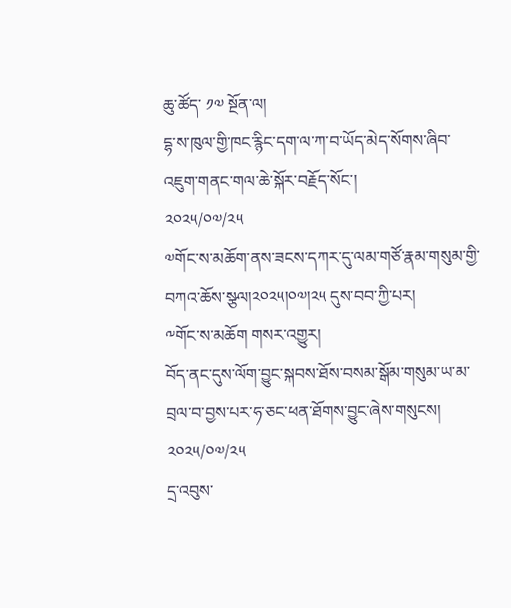ཆུ་ཚོད་ ༡༧ སྔོན་ལ།
དྷ་ས་ཁུལ་གྱི་ཁང་རྙིང་དག་ལ་ཀ་བ་ཡོད་མེད་སོགས་ཞིབ་འཇུག་གནང་གལ་ཆེ་སྐོར་བརྗོད་སོང་།
༢༠༢༥/༠༧/༢༥
༧གོང་ས་མཆོག་ནས་ཟངས་དཀར་དུ་ལམ་གཙོ་རྣམ་གསུམ་གྱི་བཀའ་ཆོས་སྩལ།༢༠༢༥།༠༧།༢༥ དུས་བབ་ཀྱི་པར།
༸གོང་ས་མཆོག གསར་འགྱུར།
བོད་ནང་དུས་ལོག་བྱུང་སྐབས་ཐོས་བསམ་སྒོམ་གསུམ་ཡ་མ་བྲལ་བ་བྱས་པར་ཧ་ཅང་ཕན་ཐོགས་བྱུང་ཞེས་གསུངས།
༢༠༢༥/༠༧/༢༥
དྲ་འབུས་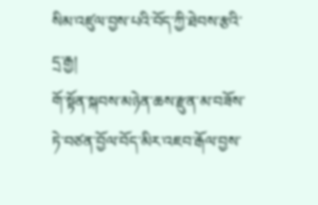སིམ་འཛུལ་བྱས་པའི་བོད་ཀྱི་ཐེབས་རྩའི་དྲ་རྒྱ།
གོ་སྟོན་སྐབས་མཉེན་ཆས་རྫུན་མ་བཟོས་ཏེ་བཙན་བྱོལ་བོད་མིར་འཇབ་རྒོལ་བྱས་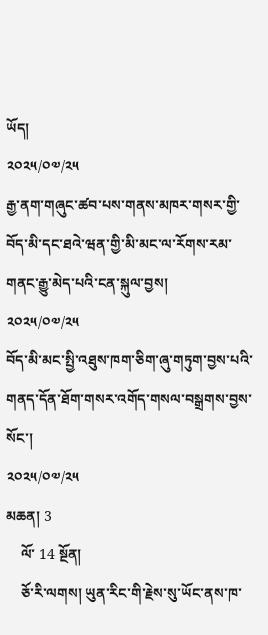ཡོད།
༢༠༢༥/༠༧/༢༥
རྒྱ་ནག་གཞུང་ཚབ་པས་གནས་མཁར་གསར་གྱི་བོད་མི་དང་ཐའེ་ཝན་གྱི་མི་མང་ལ་རོགས་རམ་གནང་རྒྱུ་མེད་པའི་ངན་སྐུལ་བྱས།
༢༠༢༥/༠༧/༢༥
བོད་མི་མང་སྤྱི་འཐུས་ཁག་ཅིག་ཞུ་གཏུག་བྱས་པའི་གནད་དོན་ཐོག་གསར་འགོད་གསལ་བསྒྲགས་བྱས་སོང་།
༢༠༢༥/༠༧/༢༥
མཆན། 3
    ལོ་ 14 སྔོན།
    ཅོ་རི་ལགས། ཡུན་རིང་གི་རྗེས་སུ་ཡོང་ནས་ཁ་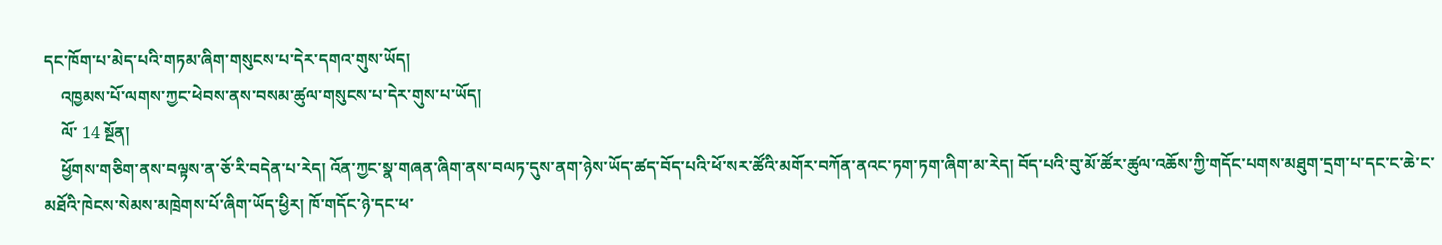དང་ཁོག་པ་མེད་པའི་གཏམ་ཞིག་གསུངས་པ་དེར་དགའ་གུས་ཡོད།
    འཁྱམས་པོ་ལགས་ཀྱང་ཕེབས་ནས་བསམ་ཚུལ་གསུངས་པ་དེར་གུས་པ་ཡོད།
    ལོ་ 14 སྔོན།
    ཕྱོགས་གཅིག་ནས་བལྟས་ན་ཅོ་རི་བདེན་པ་རེད། འོན་ཀྱང་སྣ་གཞན་ཞིག་ནས་བལཏ་དུས་ནག་ཉེས་ཡོད་ཚད་བོད་པའི་ཕོ་སར་ཚོའི་མགོར་བཀོན་ནའང་ཏག་ཏག་ཞིག་མ་རེད། བོད་པའི་བུ་མོ་ཚོར་ཚུལ་འཆོས་ཀྱི་གདོང་པགས་མཐུག་དྲག་པ་དང་ང་ཆེ་ང་མཐོའི་ཁེངས་སེམས་མཁྲེགས་པོ་ཞིག་ཡོད་ཕྱིར། ཁོ་གདོང་ཉེ་དང་ཕ་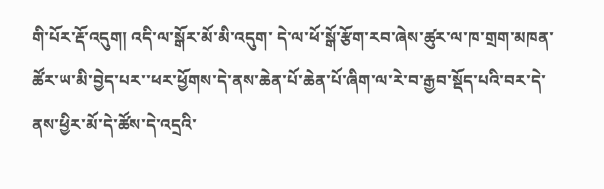གི་པོར་རྡོ་འདུག། འདི་ལ་སྒོར་མོ་མི་འདུག་ དེ་ལ་ཕོ་སྒོ་རྩོག་རབ་ཞེས་ཚུར་ལ་ཁ་གྲག་མཁན་ཚོར་ཡ་མི་བྱེད་པར་་ཕར་ཕྱོགས་དེ་ནས་ཆེན་པོ་ཆེན་པོ་ཞིག་ལ་རེ་བ་རྒྱབ་སྡོད་པའི་བར་དེ་ནས་ཕྱིར་མོ་དེ་ཚོས་དེ་འདྲའི་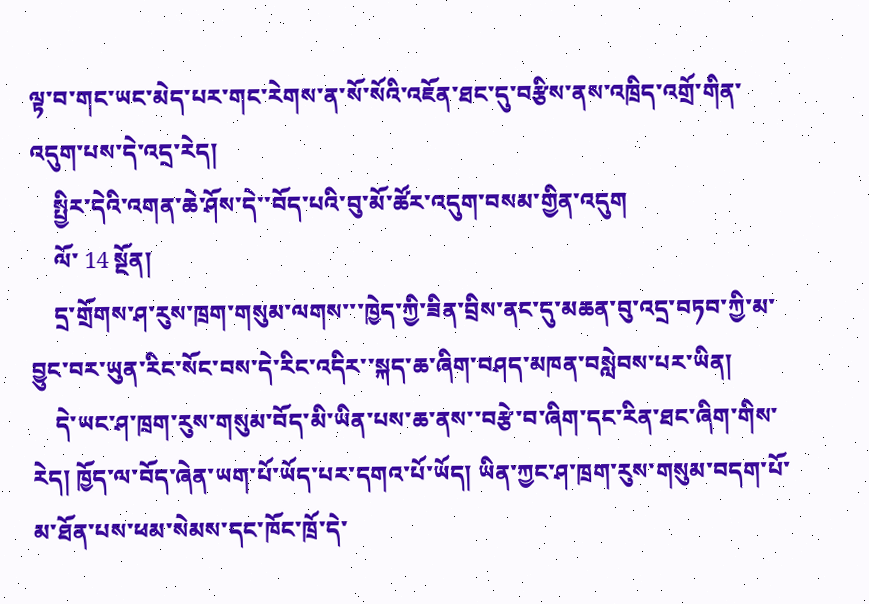ལྟ་བ་གང་ཡང་མེད་པར་གང་རེགས་ན་སོ་སོའི་འཇོན་ཐང་དུ་བརྩིས་ནས་འཁྲིད་འགྲོ་གིན་འདུག་པས་དེ་འདྲ་རེད།
    སྤྱིར་དེའི་འགན་ཆེ་ཤོས་དེ་་བོད་པའི་བུ་མོ་ཚོར་འདུག་བསམ་གྱིན་འདུག
    ལོ་ 14 སྔོན།
    དྲ་གྲོགས་ཤ་རུས་ཁྲག་གསུམ་ལགས་་་ཁྱེད་ཀྱི་ཟིན་བྲིས་ནང་དུ་མཆན་བུ་འདྲ་བཏབ་ཀྱི་མ་བྱུང་བར་ཡུན་རིང་སོང་བས་དེ་རིང་འདིར་་སྐད་ཆ་ཞིག་བཤད་མཁན་བསླེབས་པར་ཡིན།
    དེ་ཡང་ཤ་ཁྲག་རུས་གསུམ་བོད་མི་ཡིན་པས་ཆ་ནས་་བརྩེ་བ་ཞིག་དང་རིན་ཐང་ཞིག་གིས་རེད། ཁྱོད་ལ་བོད་ཞེན་ཡག་པོ་ཡོད་པར་དགའ་པོ་ཡོད། ཡིན་ཀྱང་ཤ་ཁྲག་རུས་གསུམ་བདག་པོ་མ་ཐོན་པས་ཕམ་སེམས་དང་ཁོང་ཁྲོ་དེ་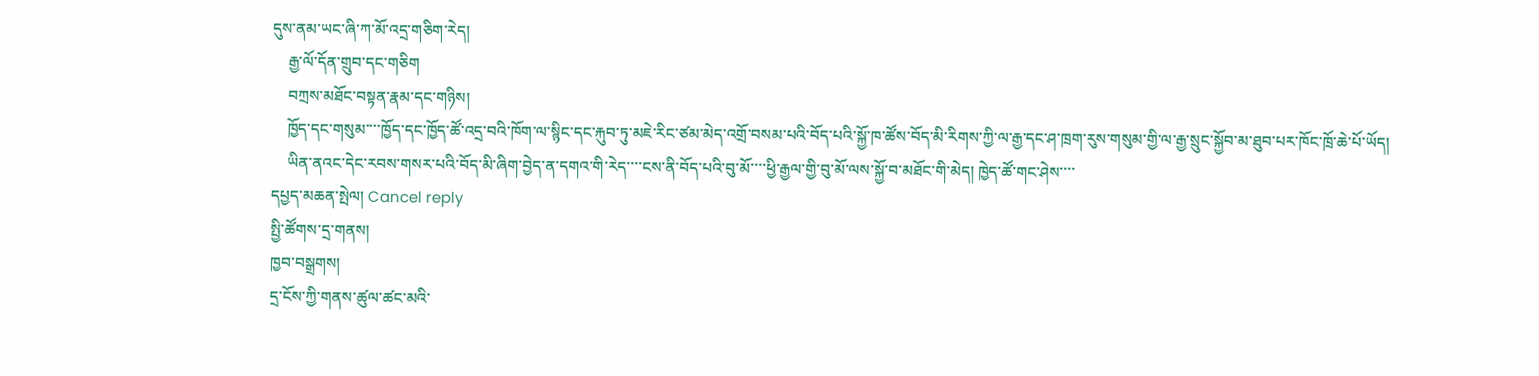དུས་ནམ་ཡང་ཞི་ཀ་མོ་འདྲ་གཅིག་རེད།
    རྒྱ་ལོ་དོན་གྲུབ་དང་གཅིག
    བཀྲས་མཐོང་བསྟན་རྣམ་དང་གཉིས།
    ཁྱོད་དང་གསུམ་་་་ཁྱོད་དང་ཁྱོད་ཚོ་འདྲ་བའི་ཁོག་ལ་སྙིང་དང་རྐུབ་ཏུ་མཇེ་རིང་ཙམ་མེད་འགྲོ་བསམ་པའི་བོད་པའི་སྐྱོ་ཁ་ཚོས་བོད་མི་རིགས་ཀྱི་ལ་རྒྱ་དང་ཤ་ཁྲག་རུས་གསུམ་གྱི་ལ་རྒྱ་སྲུང་སྐྱོབ་མ་ཐུབ་པར་ཁོང་ཁྲོ་ཆེ་པོ་ཡོད།
    ཡིན་ནའང་དེང་རབས་གསར་པའི་བོད་མི་ཞིག་བྱེད་ན་དགའ་གི་རེད་་་་ངས་ནི་བོད་པའི་བུ་མོ་་་་ཕྱི་རྒྱལ་གྱི་བུ་མོ་ལས་སྐྱོ་བ་མཐོང་གི་མེད། ཁྱེད་ཚོ་གང་ཤེས་་་་
དཔྱད་མཆན་སྤེལ། Cancel reply
སྤྱི་ཚོགས་དྲ་གནས།
ཁྱབ་བསྒྲགས།
དྲ་ངོས་ཀྱི་གནས་ཚུལ་ཚང་མའི་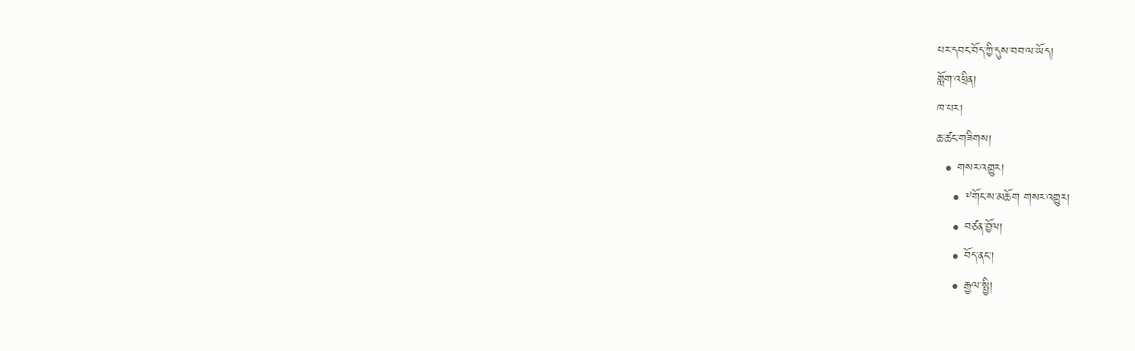པར་དབང་བོད་ཀྱི་དུས་བབ་ལ་ཡོད།
གློག་འཕྲིན།
ཁ་པར།
ཆ་ཚང་གཟིགས།
  • གསར་འགྱུར།
    • ༸གོང་ས་མཆོག གསར་འགྱུར།
    • བཙན་བྱོལ།
    • བོད་ནང་།
    • རྒྱལ་སྤྱི།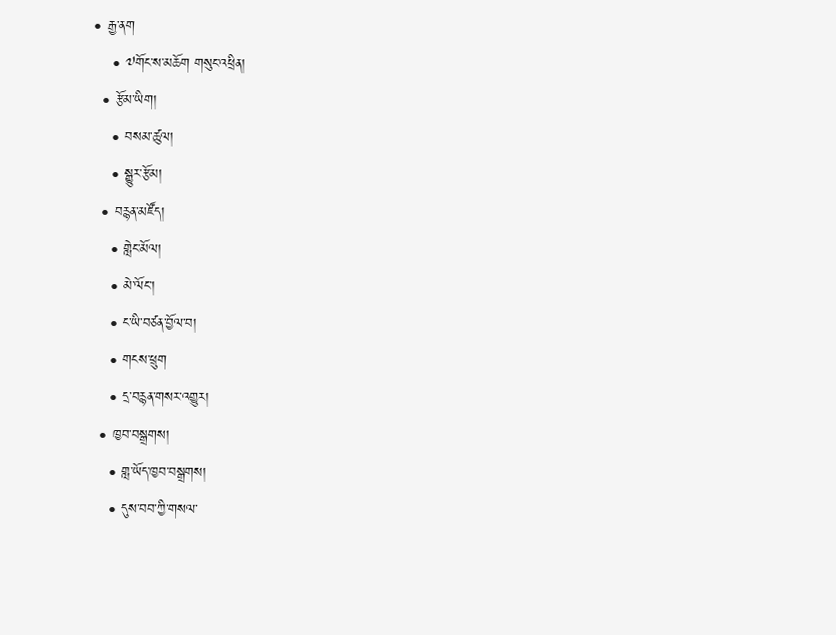• རྒྱ་ནག
    • ༧གོང་ས་མཆོག གསུང་འཕྲིན།
  • རྩོམ་ཡིག།
    • བསམ་ཚུལ།
    • སྒྱུར་རྩོམ།
  • བརྙན་མཛོད།
    • གླེང་མོལ།
    • མེ་ལོང་།
    • ང་ཡི་བཙན་བྱོལ་བ།
    • གངས་ཕྲུག
    • དྲ་བརྙན་གསར་འགྱུར།
  • ཁྱབ་བསྒྲགས།
    • གླ་ཡོད་ཁྱབ་བསྒྲགས།
    • དུས་བབ་ཀྱི་གསལ་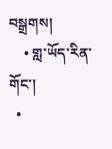བསྒྲགས།
    • གླ་ཡོད་རིན་གོང་།
  •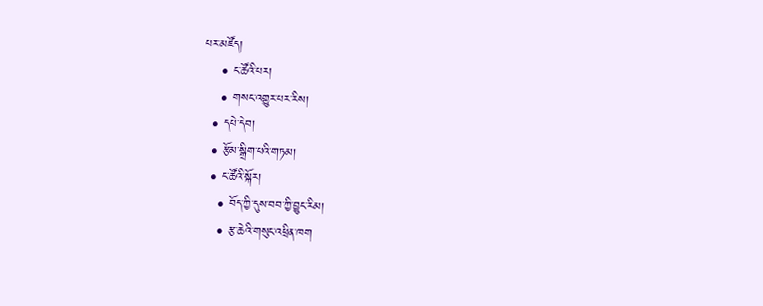པར་མཛོད།
    • ང་ཚོའི་པར།
    • གསང་འགྱུར་པར་རིས།
  • དཔེ་དེབ།
  • རྩོམ་སྒྲིག་པའི་གཏམ།
  • ང་ཚོའི་སྐོར།
    • བོད་ཀྱི་དུས་བབ་ཀྱི་བྱུང་རིམ།
    • རྩ་ཆེའི་གསུང་འཕྲིན་ཁག